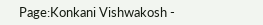Page:Konkani Vishwakosh -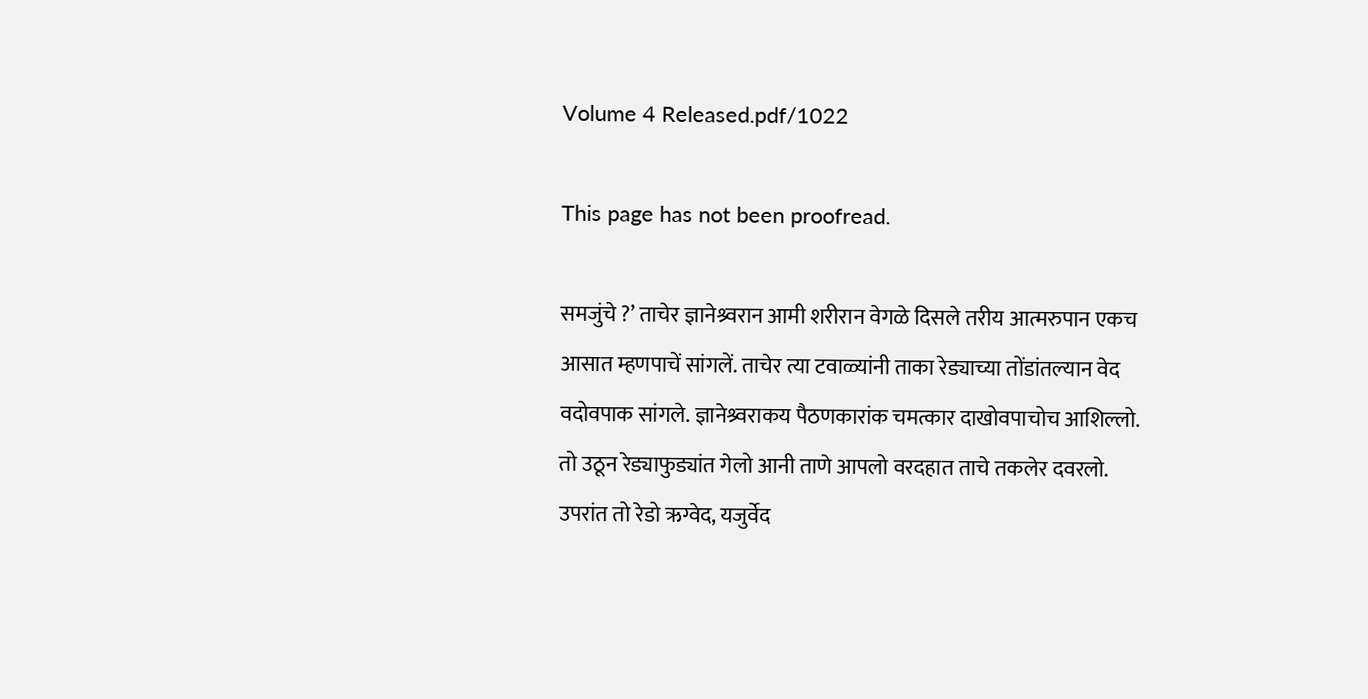Volume 4 Released.pdf/1022

This page has not been proofread.

समजुंचे ?’ ताचेर ज्ञानेश्र्वरान आमी शरीरान वेगळे दिसले तरीय आत्मरुपान एकच आसात म्हणपाचें सांगलें. ताचेर त्या टवाळ्यांनी ताका रेड्याच्या तोंडांतल्यान वेद वदोवपाक सांगले. ज्ञानेश्र्वराकय पैठणकारांक चमत्कार दाखोवपाचोच आशिल्लो. तो उठून रेड्याफुड्यांत गेलो आनी ताणे आपलो वरदहात ताचे तकलेर दवरलो. उपरांत तो रेडो ऋग्वेद, यजुर्वेद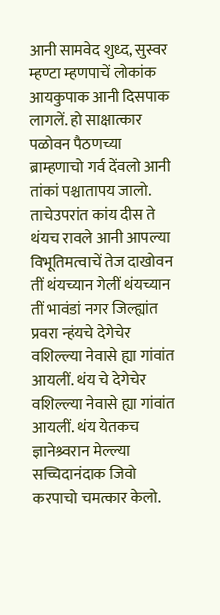आनी सामवेद शुध्द, सुस्वर म्हण्टा म्हणपाचें लोकांक आयकुपाक आनी दिसपाक लागलें. हो साक्षात्कार पळोवन पैठणच्या ब्राम्हणाचो गर्व देंवलो आनी तांकां पश्चातापय जालो. ताचेउपरांत कांय दीस ते थंयच रावले आनी आपल्या विभूतिमत्वाचें तेज दाखोवन तीं थंयच्यान गेलीं थंयच्यान तीं भावंडां नगर जिल्ह्यांत प्रवरा न्हंयचे देगेचेर वशिल्ल्या नेवासे ह्या गांवांत आयलीं. थंय चे देगेचेर वशिल्ल्या नेवासे ह्या गांवांत आयलीं. थंय येतकच ज्ञानेश्र्वरान मेल्ल्या सच्चिदानंदाक जिवो करपाचो चमत्कार केलो.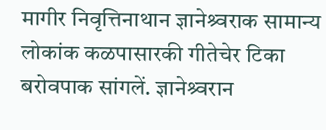मागीर निवृत्तिनाथान ज्ञानेश्र्वराक सामान्य लोकांक कळपासारकी गीतेचेर टिका बरोवपाक सांगलें. ज्ञानेश्र्वरान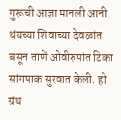गुरूची आज्ञा मानली आनी थंयच्या शिवाच्या देवळांत बसून ताणें ओवीरुपांत टिका सांगपाक सुरवात केली. हो ग्रंथ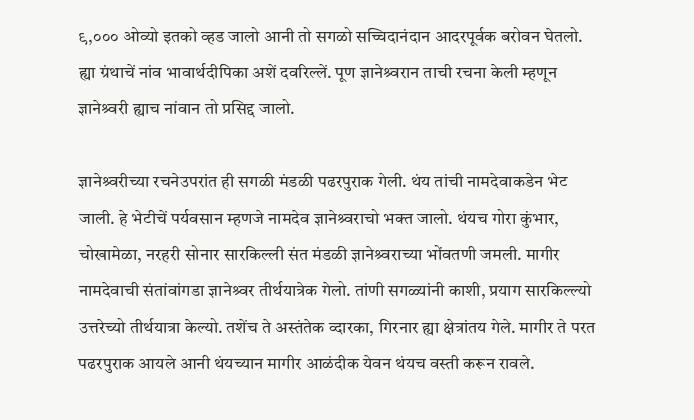९,००० ओव्यो इतको व्हड जालो आनी तो सगळो सच्चिदानंदान आदरपूर्वक बरोवन घेतलो. ह्या ग्रंथाचें नांव भावार्थदीपिका अशें दवरिल्लें. पूण ज्ञानेश्र्वरान ताची रचना केली म्हणून ज्ञानेश्र्वरी ह्याच नांवान तो प्रसिद्द जालो.

ज्ञानेश्र्वरीच्या रचनेउपरांत ही सगळी मंडळी पढरपुराक गेली. थंय तांची नामदेवाकडेन भेट जाली. हे भेटीचें पर्यवसान म्हणजे नामदेव ज्ञानेश्र्वराचो भक्त जालो. थंयच गोरा कुंभार, चोखामेळा, नरहरी सोनार सारकिल्ली संत मंडळी ज्ञानेश्र्वराच्या भोंवतणी जमली. मागीर नामदेवाची संतांवांगडा ज्ञानेश्र्वर तीर्थयात्रेक गेलो. तांणी सगळ्यांनी काशी, प्रयाग सारकिल्ल्यो उत्तरेच्यो तीर्थयात्रा केल्यो. तशेंच ते अस्तंतेक व्दारका, गिरनार ह्या क्षेत्रांतय गेले. मागीर ते परत पढरपुराक आयले आनी थंयच्यान मागीर आळंदीक येवन थंयच वस्ती करून रावले.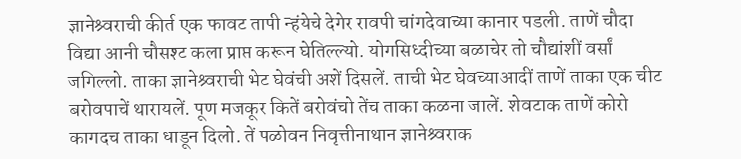ज्ञानेश्र्वराची कीर्त एक फावट तापी न्हंयेचे देगेर रावपी चांगदेवाच्या कानार पडली. ताणें चौदा विद्या आनी चौसश्ट कला प्राप्त करून घेतिल्ल्यो. योगसिध्दीच्या बळाचेर तो चौद्यांशीं वर्सां जगिल्लो. ताका ज्ञानेश्र्वराची भेट घेवंची अशें दिसलें. ताची भेट घेवच्याआदीं ताणें ताका एक चीट बरोवपाचें थारायलें. पूण मजकूर कितें बरोवंचो तेंच ताका कळना जालें. शेवटाक ताणें कोरो कागदच ताका धाडून दिलो. तें पळोवन निवृत्तीनाथान ज्ञानेश्र्वराक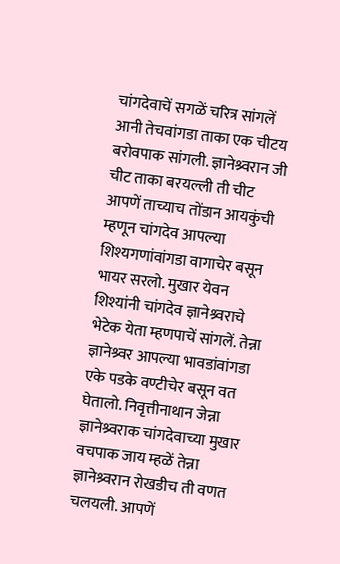चांगदेवाचें सगळें चरित्र सांगलें आनी तेचवांगडा ताका एक चीटय बरोवपाक सांगली. ज्ञानेश्र्वरान जी चीट ताका बरयल्ली ती चीट आपणें ताच्याच तोंडान आयकुंची म्हणून चांगदेव आपल्या शिश्यगणांवांगडा वागाचेर बसून भायर सरलो. मुखार येवन शिश्यांनी चांगदेव ज्ञानेश्र्वराचे भेटेक येता म्हणपाचें सांगलें. तेन्ना ज्ञानेश्र्वर आपल्या भावडांवांगडा एके पडके वण्टीचेर बसून वत घेतालो. निवृत्तीनाथान जेन्ना ज्ञानेश्र्वराक चांगदेवाच्या मुखार वचपाक जाय म्हळें तेन्ना ज्ञानेश्र्वरान रोखडीच ती वणत चलयली. आपणें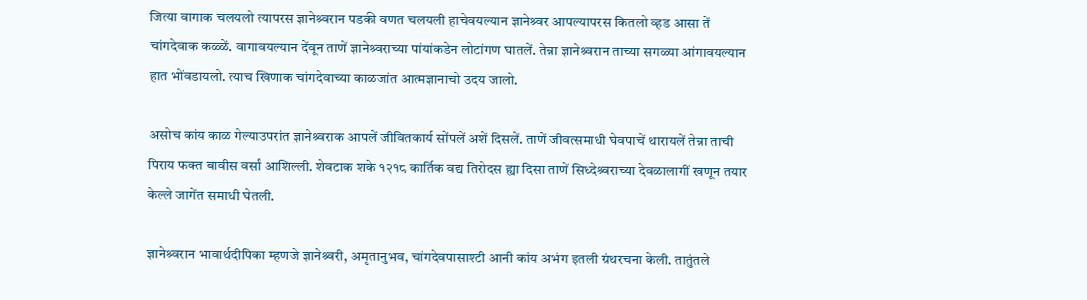जित्या वागाक चलयलो त्यापरस ज्ञानेश्र्वरान पडकी वणत चलयली हाचेवयल्यान ज्ञानेश्र्वर आपल्यापरस कितलो व्हड आसा तें चांगदेवाक कळ्ळें. वागावयल्यान देंवून ताणें ज्ञानेश्र्वराच्या पांयांकडेन लोटांगण घातलें. तेन्ना ज्ञानेश्र्वरान ताच्या सगळ्या आंगावयल्यान हात भोंवडायलो. त्याच खिणाक चांगदेवाच्या काळजांत आत्मज्ञानाचो उदय जालो.

असोच कांय काळ गेल्याउपरांत ज्ञानेश्र्वराक आपलें जीवितकार्य सोंपलें अशें दिसलें. ताणें जीवत्समाधी घेवपाचें थारायलें तेन्ना ताची पिराय फक्त बावीस वर्सां आशिल्ली. शेवटाक शके १२१८ कार्तिक वद्य तिरोदस ह्या दिसा ताणें सिध्देश्र्वराच्या देवळालागीं खणून तयार केल्ले जागेंत समाधी घेतली.

ज्ञानेश्र्वरान भावार्थदीपिका म्हणजे ज्ञानेश्र्वरी, अमृतानुभव, चांगदेवपासाश्टी आनी कांय अभंग इतली ग्रंथरचना केली. तातुंतले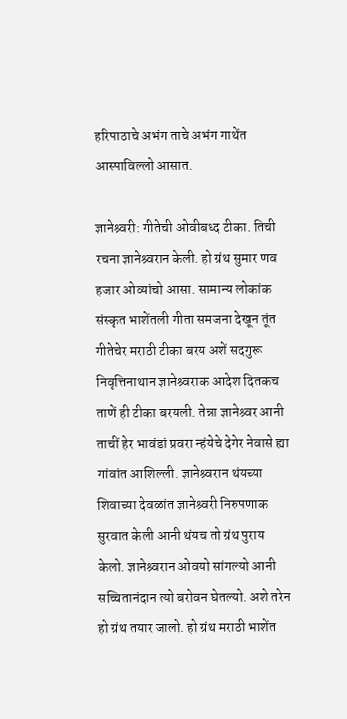हरिपाठाचे अभंग ताचे अभंग गाथेंत आस्पाविल्लो आसात.

ज्ञानेश्र्वरी: गीतेची ओवीबध्द टीका. तिची रचना ज्ञानेश्र्वरान केली. हो ग्रंथ सुमार णव हजार ओव्यांचो आसा. सामान्य लोकांक संस्कृत भाशेंतली गीता समजना देखून तूंत गीतेचेर मराठी टीका बरय अशें सदगुरू निवृत्तिनाथान ज्ञानेश्र्वराक आदेश दितकच ताणें ही टीका बरयली. तेन्ना ज्ञानेश्र्वर आनी ताचीं हेर भावंडां प्रवरा न्हंयेचे देगेर नेवासे ह्या गांवांत आशिल्ली. ज्ञानेश्र्वरान थंयच्या शिवाच्या देवळांत ज्ञानेश्र्वरी निरुपणाक सुरवात केली आनी थंयच तो ग्रंथ पुराय केलो. ज्ञानेश्र्वरान ओवयो सांगल्यो आनी सच्चितानंदान त्यो बरोवन घेतल्यो. अशे तरेन हो ग्रंथ तयार जालो. हो ग्रंथ मराठी भाशेंत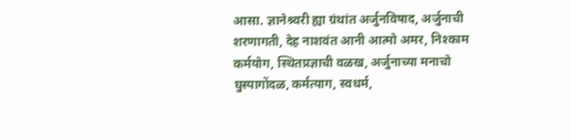आसा. ज्ञानेश्र्वरी ह्या ग्रंथांत अर्जुनविषाद, अर्जुनाची शरणागती, देह नाशवंत आनी आत्मो अमर, निश्काम कर्मयोग, स्थितप्रज्ञाची वळख, अर्जुनाच्या मनाचो घुस्पागोंदळ, कर्मत्याग, स्वधर्म,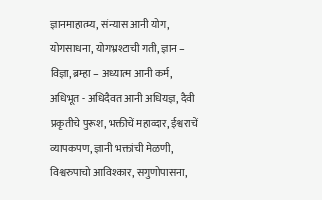ज्ञानमाहात्म्य, संन्यास आनी योग, योगसाधना, योगभ्रश्टाची गती, ज्ञान – विज्ञा, ब्रम्हा – अध्यात्म आनी कर्म, अधिभूत - अधिदैवत आनी अधियज्ञ, दैवी प्रकृतीचे पुरूश, भक्तीचें महाव्दार, ईश्वराचें व्यापकपण, ज्ञानी भक्तांची मेळणी, विश्वरुपाचो आविश्कार, सगुणोपासना,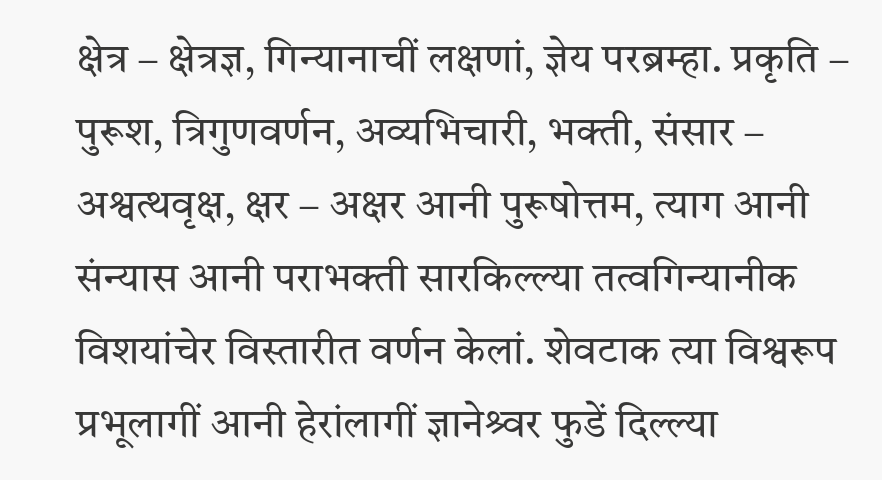क्षेत्र – क्षेत्रज्ञ, गिन्यानाचीं लक्षणां, ज्ञेय परब्रम्हा. प्रकृति – पुरूश, त्रिगुणवर्णन, अव्यभिचारी, भक्ती, संसार – अश्वत्थवृक्ष, क्षर – अक्षर आनी पुरूषोत्तम, त्याग आनी संन्यास आनी पराभक्ती सारकिल्ल्या तत्वगिन्यानीक विशयांचेर विस्तारीत वर्णन केलां. शेवटाक त्या विश्वरूप प्रभूलागीं आनी हेरांलागीं ज्ञानेश्र्वर फुडें दिल्ल्या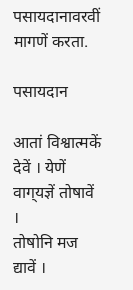पसायदानावरवीं मागणें करता.

पसायदान

आतां विश्वात्मकें देवें । येणें वाग्‌यज्ञें तोषावें ।
तोषोनि मज द्यावें ।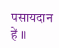पसायदान हें ॥